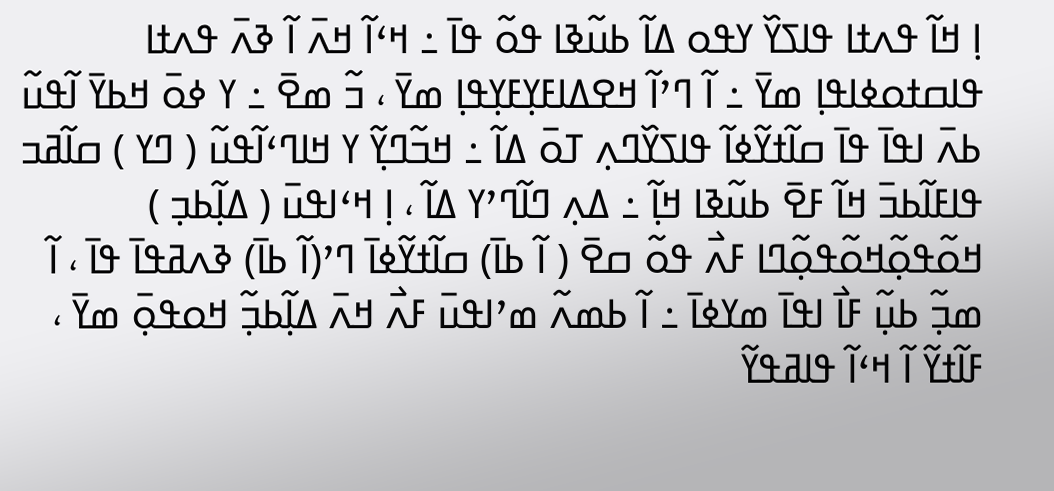ߊ߲ ߞߊ߬ ߟߍߙߊ ߟߊߖߌ߰ ߌߟߋ ߡߊ߬ ߕߎ߬ߢߊ ߟߋ߬ ߟߊ߫ ߸ ߞߵߊ߬ ߞߍ߫ ߊ߬ ߢߍ߫ ߟߍߙߊ ߟߊߛߙߋߦߊߟߊ߲ ߘߌ߫ ߸ ߊ߬ ߣߴߊ߬ ߞߐߡߊߓߌ߲ߓߌ߲ߟߊ߲ ߘߌ߫ ، ߏ߬ ߘߐ߫ ߸ ߌ ߦߋ߫ ߞߕߌ߫ ߊ߬ߟߎ߬ ߕߍ߫ ߊߟߊ߫ ߟߊ߫ ߛߊ߬ߙߌ߬ߦߊ߬ ߟߊߖߌ߰ߣߍ߲ ߠߋ߫ ߡߊ߬ ߸ ߞߏ߬ߣߌ߲߬ ߌ ߞߊߣߵߊ߬ߟߎ߬ ( ߣߌ ) ߛߊ߬ߥߏ ߟߊߓߊ߬ߕߏ߫ ߞߊ߬ ߓߐ߫ ߕߎ߬ߢߊ ߞߊ߲߬ ߸ ߡߍ߲ ߣߊ߬ߣߴߌ ߡߊ߬ ، ߊ߲ ߞߵߊߟߎ߫ ( ߡߊ߲߬ߕߏ߲ ) ߞߋ߬ߟߋ߲߬ߞߋ߬ߟߋ߲߬ߣߊ ߓߍ߯ ߟߋ߬ ߛߐ߫ ( ߊ߬ ߕߊ߫) ߛߊ߬ߙߌ߬ߦߊ߫ ߣߴ(ߊ߬ ߕߊ߫) ߢߍߥߟߊ߫ ߟߊ߫ ، ߊ߬ ߘߏ߲߬ ߕߎ߲߬ ߓߊ߯ ߊߟߊ߫ ߘߌߦߊ߫ ߸ ߊ߬ ߕߘߍ߬ ߘߴߊߟߎ߫ ߓߍ߯ ߞߍ߫ ߡߊ߲߬ߕߏ߲߬ ߞߋߟߋ߲߫ ߘߌ߫ ، ߓߊ߬ߙߌ߬ ߊ߬ ߞߵߊ߬ ߟߊߥߟߌ߬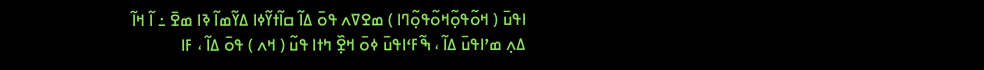ߊߟߎ߫ ( ߞߋ߬ߟߋ߲߬ߞߋ߬ߟߋ߲߬ߣߊ ) ߘߐߜߍ ߟߋ߫ ߡߊ߬ ߛߊ߬ߙߌ߬ߦߊ ߡߌ߬ߘߊ߬ ߢߊ ߘߐ߫ ߸ ߊ߬ ߞߊ߬ ߡߍ߲ ߘߴߊߟߎ߫ ߡߊ߬ ، ߒ߬ߓߵߊߟߎ߫ ߦߋ߫ ߞߐ߲߰ ߤߙߊ ߟߎ߬ ( ߞߍ ) ߟߋ߫ ߡߊ߬ ، ߓߊ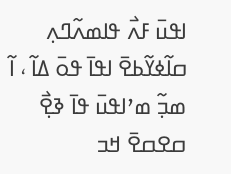ߊߟߎ߫ ߓߍ߯ ߟߊߘߍ߬ߣߍ߲ ߛߊ߬ߦߌ߬ߕߐ߫ ߊߟߊ߫ ߟߋ߫ ߡߊ߬ ، ߊ߬ ߘߏ߲߬ ߘߴߊߟߎ߫ ߟߊ߫ ߢߐ߲߯ ߛߐߛߐ߫ ߞߏ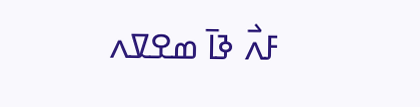ߓߍ߯ ߢߊ߫ ߘߐߜߍ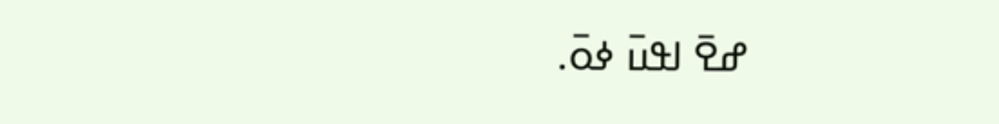ߝߐ߫ ߊߟߎ߫ ߦߋ߫.